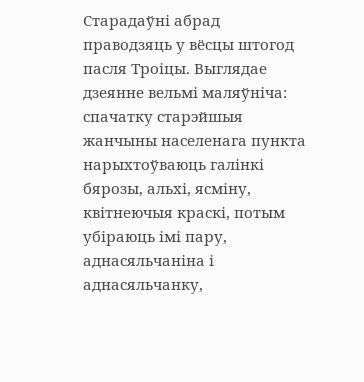Старадаўні абрад праводзяць у вёсцы штогод пасля Троіцы. Выглядае дзеянне вельмі маляўніча: спачатку старэйшыя жанчыны населенага пункта нарыхтоўваюць галінкі бярозы, альхі, ясміну, квітнеючыя краскі, потым убіраюць імі пару, аднасяльчаніна і аднасяльчанку,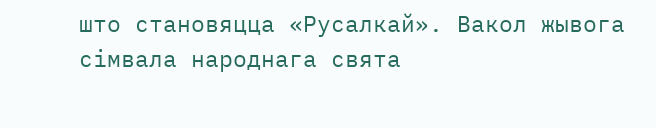што становяцца «Русалкай». Вакол жывога сімвала народнага свята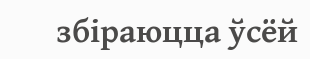збіраюцца ўсёй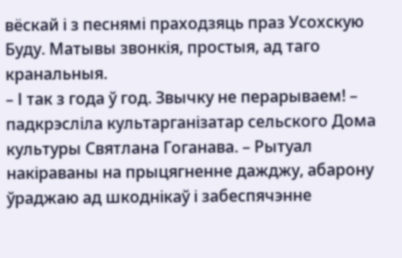вёскай і з песнямі праходзяць праз Усохскую Буду. Матывы звонкія, простыя, ад таго кранальныя.
– І так з года ў год. Звычку не перарываем! – падкрэсліла культарганізатар сельского Дома культуры Святлана Гоганава. – Рытуал накіраваны на прыцягненне дажджу, абарону ўраджаю ад шкоднікаў і забеспячэнне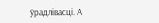ўрадлівасці. А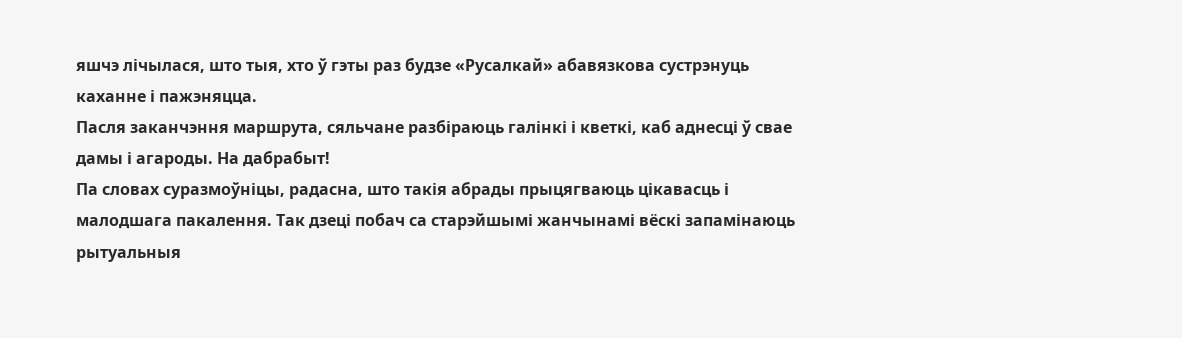яшчэ лічылася, што тыя, хто ў гэты раз будзе «Русалкай» абавязкова сустрэнуць каханне і пажэняцца.
Пасля заканчэння маршрута, сяльчане разбіраюць галінкі і кветкі, каб аднесці ў свае дамы і агароды. На дабрабыт!
Па словах суразмоўніцы, радасна, што такія абрады прыцягваюць цікавасць і малодшага пакалення. Так дзеці побач са старэйшымі жанчынамі вёскі запамінаюць рытуальныя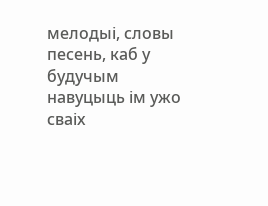мелодыі, словы песень, каб у будучым навуцыць ім ужо сваіх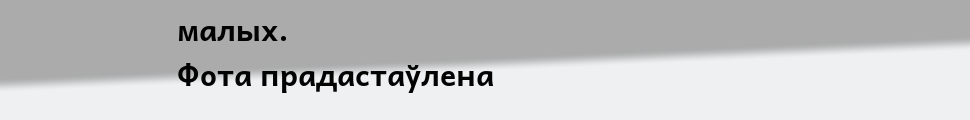малых.
Фота прадастаўлена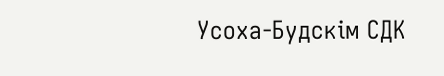Усоха-Будскім СДК